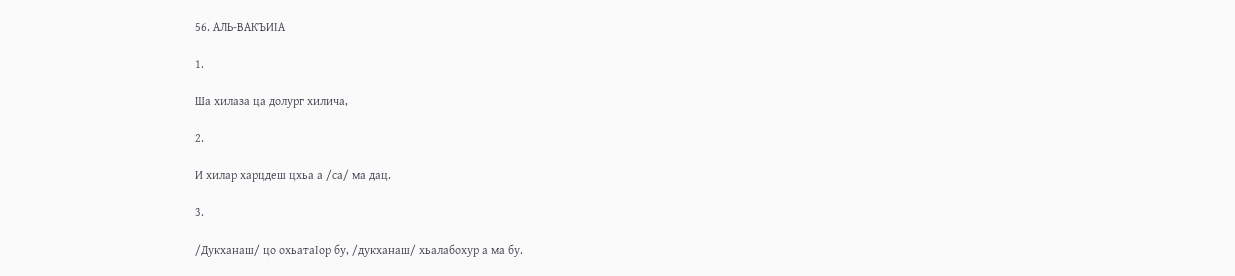56. АЛЬ-ВАКЪИIА

1.

Ша хилаза ца долург хилича‚

2.

И хилар харцдеш цхьа а /са/ ма дац.

3.

/Дукханаш/ цо охьатаIор бу‚ /дукханаш/ хьалабохур а ма бу.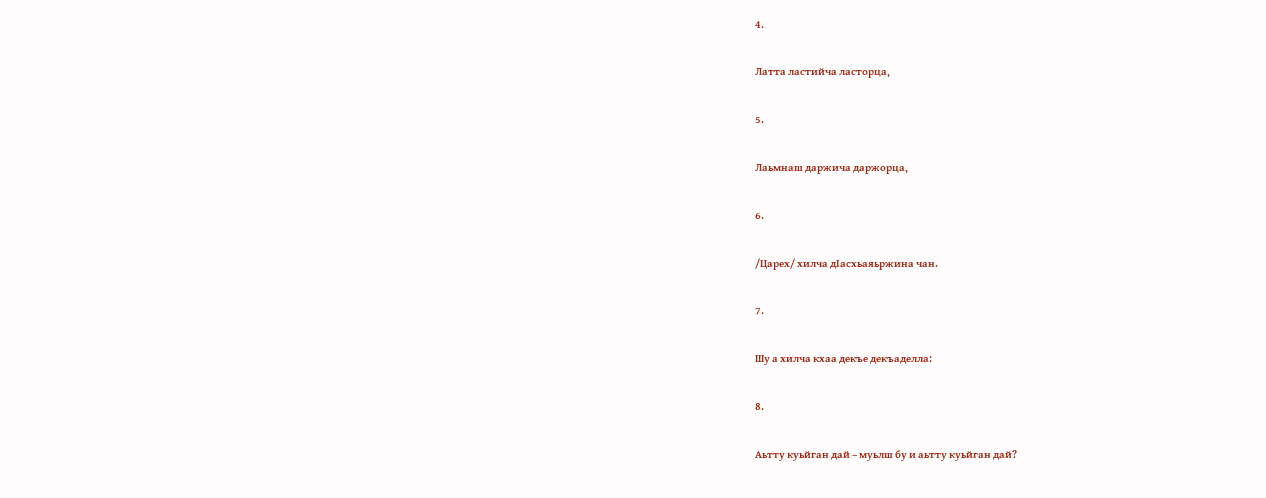4.

Латта ластийча ласторца‚

5.

Лаьмнаш даржича даржорца‚

6.

/Царех/ хилча дIасхьаяьржина чан.

7.

Шу а хилча кхаа декъе декъаделла:

8.

Аьтту куьйган дай – муьлш бу и аьтту куьйган дай?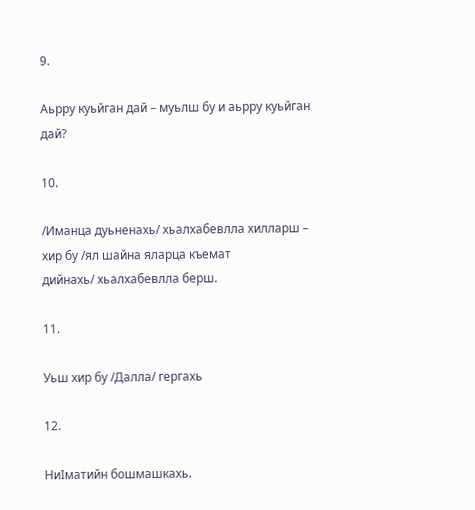9.

Аьрру куьйган дай – муьлш бу и аьрру куьйган дай?

10.

/Иманца дуьненахь/ хьалхабевлла хилларш – хир бу /ял шайна яларца къемат
дийнахь/ хьалхабевлла берш.

11.

Уьш хир бу /Далла/ гергахь

12.

НиIматийн бошмашкахь.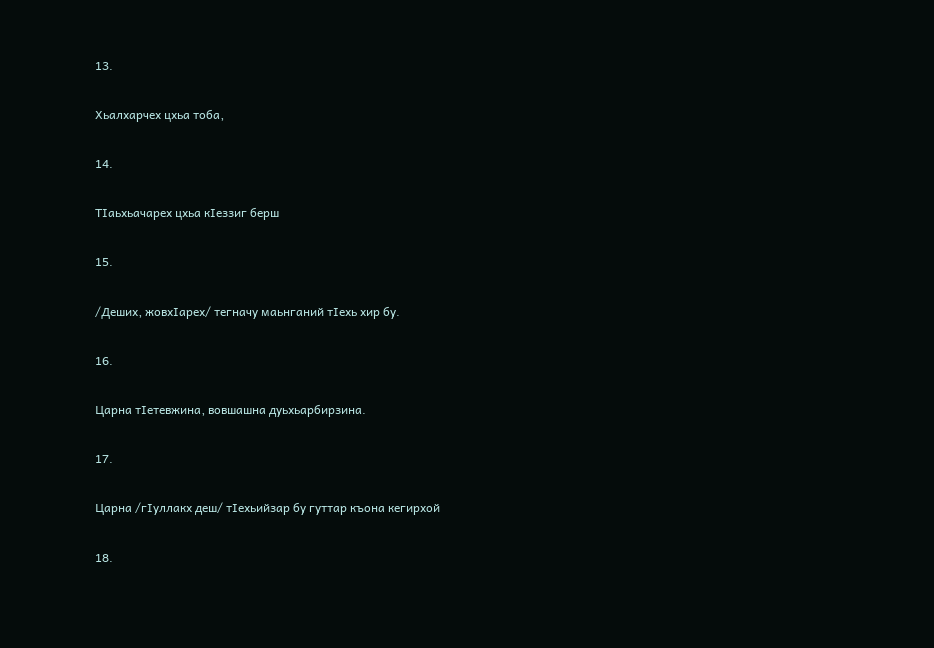13.

Хьалхарчех цхьа тоба‚

14.

ТIаьхьачарех цхьа кIеззиг берш

15.

/Деших‚ жовхIарех/ тегначу маьнганий тIехь хир бу.

16.

Царна тIетевжина‚ вовшашна дуьхьарбирзина.

17.

Царна /гIуллакх деш/ тIехьийзар бу гуттар къона кегирхой

18.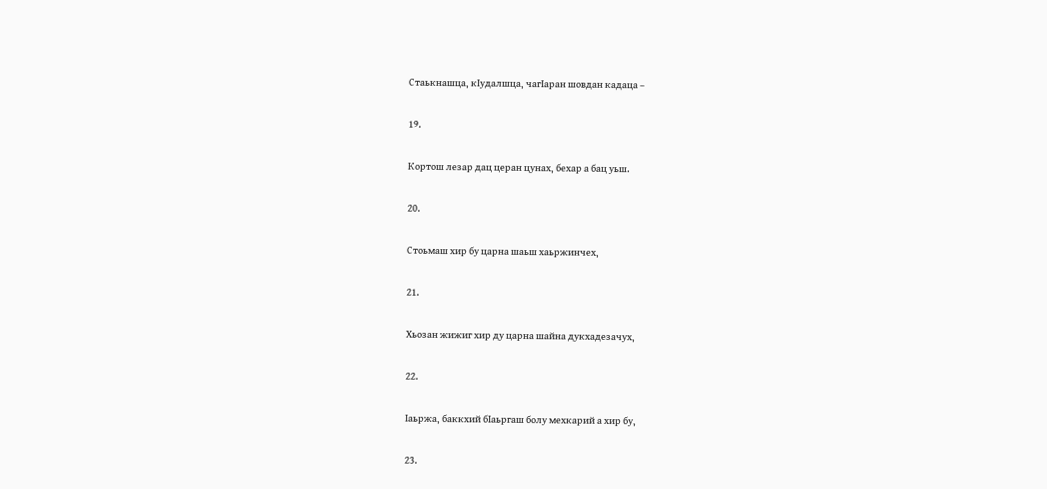Стаькнашца‚ кIудалшца‚ чагIаран шовдан кадаца –

19.

Кортош лезар дац церан цунах‚ бехар а бац уьш.

20.

Стоьмаш хир бу царна шаьш хаьржинчех‚

21.

Хьозан жижиг хир ду царна шайна дукхадезачух‚

22.

Iаьржа‚ баккхий бIаьргаш болу мехкарий а хир бу‚

23.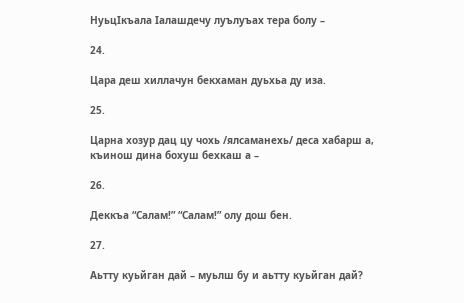НуьцIкъала Iалашдечу луълуъах тера болу –

24.

Цара деш хиллачун бекхаман дуьхьа ду иза.

25.

Царна хозур дац цу чохь /ялсаманехь/ деса хабарш а‚ къинош дина бохуш бехкаш а –

26.

Деккъа “Салам!” “Салам!” олу дош бен.

27.

Аьтту куьйган дай – муьлш бу и аьтту куьйган дай?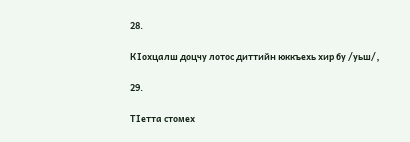28.

КIохцалш доцчу лотос диттийн юккъехь хир бу /уьш/‚

29.

ТIетта стомех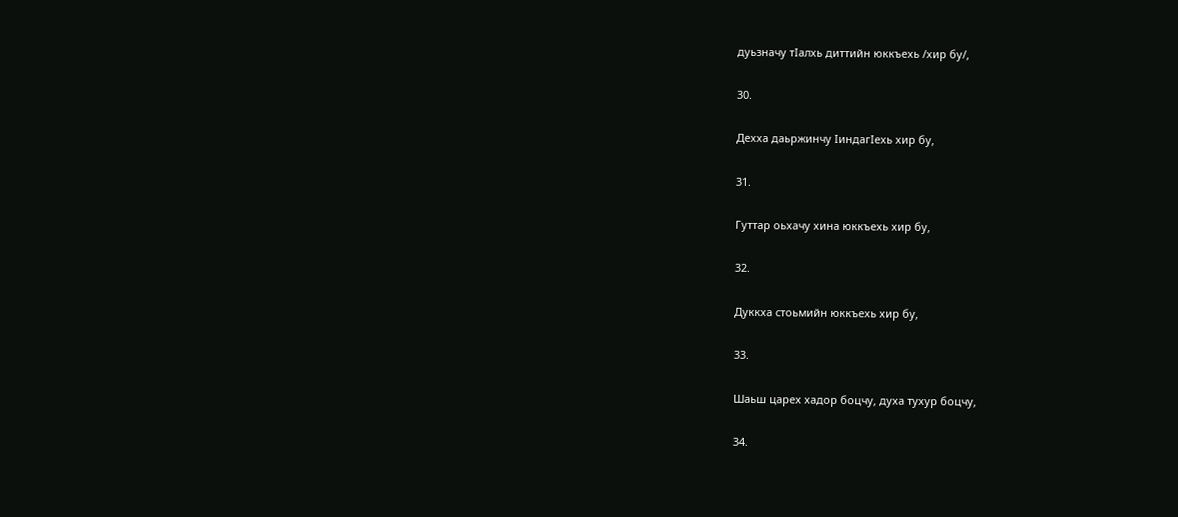дуьзначу тIалхь диттийн юккъехь /хир бу/‚

30.

Дехха даьржинчу IиндагIехь хир бу‚

31.

Гуттар оьхачу хина юккъехь хир бу‚

32.

Дуккха стоьмийн юккъехь хир бу‚

33.

Шаьш царех хадор боцчу‚ духа тухур боцчу‚

34.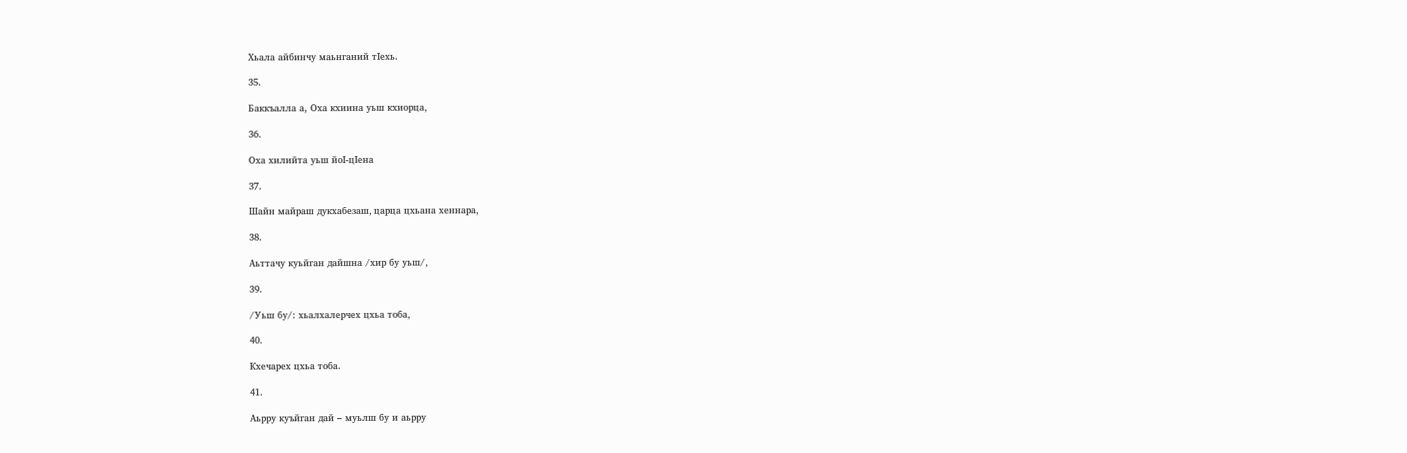Хьала айбинчу маьнганий тIехь.

35.

Баккъалла а, Оха кхиина уьш кхиорца‚

36.

Оха хилийта уьш йоI-цIена

37.

Шайн майраш дукхабезаш‚ царца цхьана хеннара‚

38.

Аьттачу куьйган дайшна /хир бу уьш/‚

39.

/Уьш бу/: хьалхалерчех цхьа тоба‚

40.

Кхечарех цхьа тоба.

41.

Аьрру куъйган дай – муьлш бу и аьрру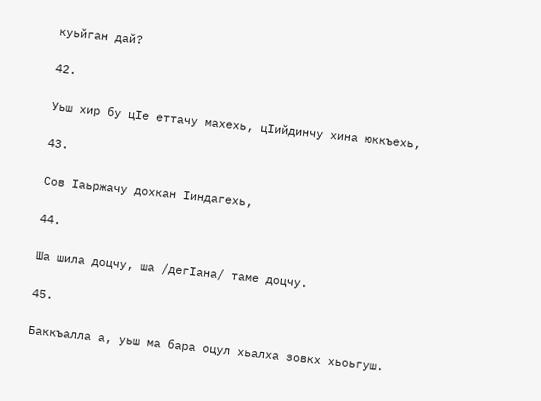куьйган дай?

42.

Уьш хир бу цIе еттачу махехь‚ цIийдинчу хина юккъехь‚

43.

Сов Iаьржачу дохкан Iиндагехь‚

44.

Ша шила доцчу‚ ша /дегIана/ таме доцчу.

45.

Баккъалла а, уьш ма бара оцул хьалха зовкх хьоьгуш.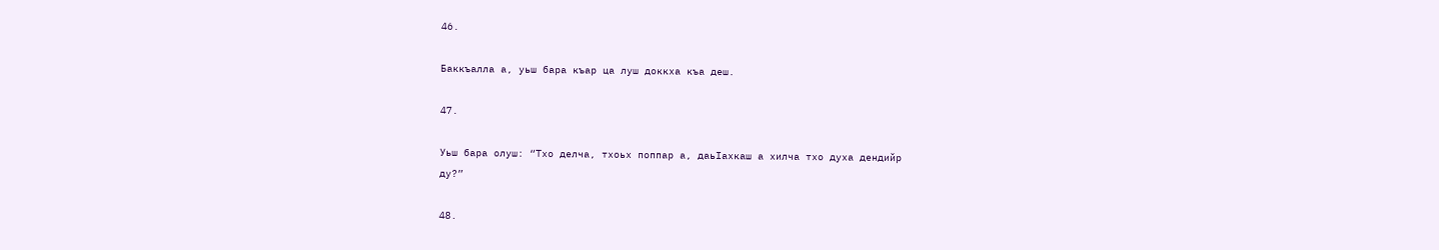46.

Баккъалла а, уьш бара къар ца луш доккха къа деш.

47.

Уьш бара олуш: “Тхо делча‚ тхоьх поппар а‚ даьIахкаш а хилча тхо духа дендийр
ду?”

48.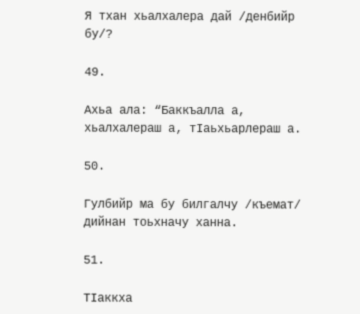Я тхан хьалхалера дай /денбийр бу/?

49.

Ахьа ала: “Баккъалла а, хьалхалераш а‚ тIаьхьарлераш а.

50.

Гулбийр ма бу билгалчу /къемат/ дийнан тоьхначу ханна.

51.

ТIаккха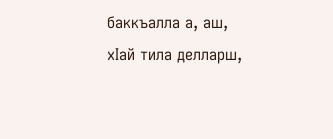баккъалла а, аш‚ хIай тила делларш‚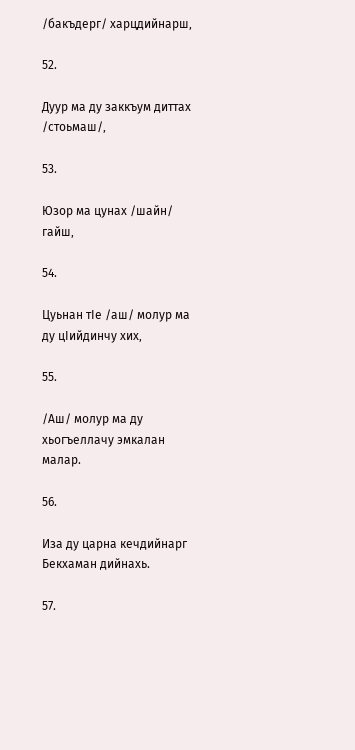/бакъдерг/ харцдийнарш‚

52.

Дуур ма ду заккъум диттах /стоьмаш/‚

53.

Юзор ма цунах /шайн/ гайш‚

54.

Цуьнан тIе /аш/ молур ма ду цIийдинчу хих‚

55.

/Аш/ молур ма ду хьогъеллачу эмкалан малар.

56.

Иза ду царна кечдийнарг Бекхаман дийнахь.

57.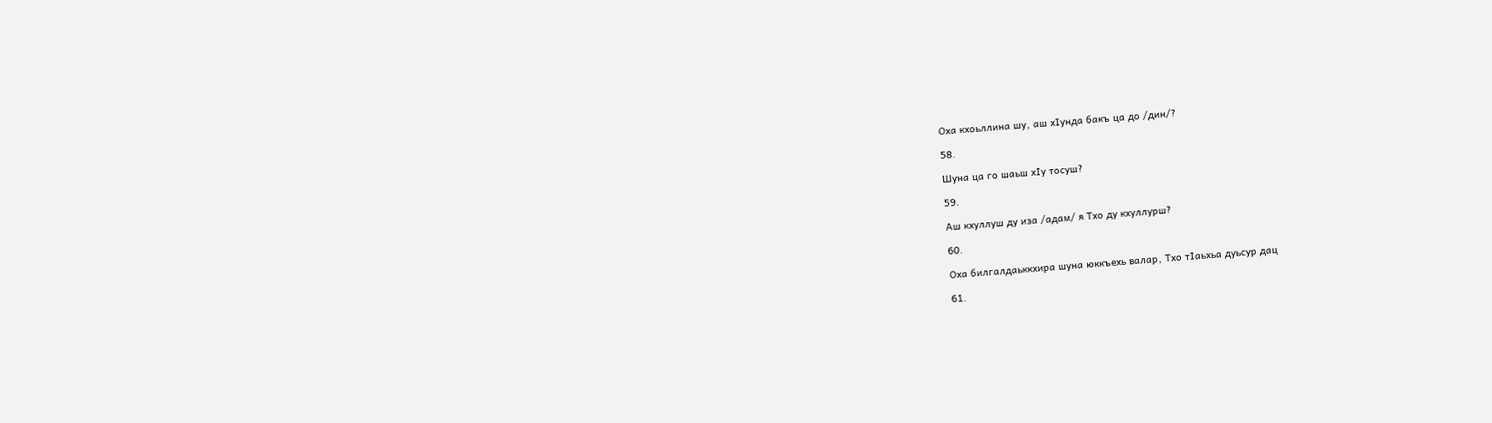Оха кхоьллина шу‚ аш хIунда бакъ ца до /дин/?

58.

Шуна ца го шаьш хIу тосуш?

59.

Аш кхуллуш ду иза /адам/ я Тхо ду кхуллурш?

60.

Оха билгалдаьккхира шуна юккъехь валар‚ Тхо тIаьхьа дуьсур дац

61.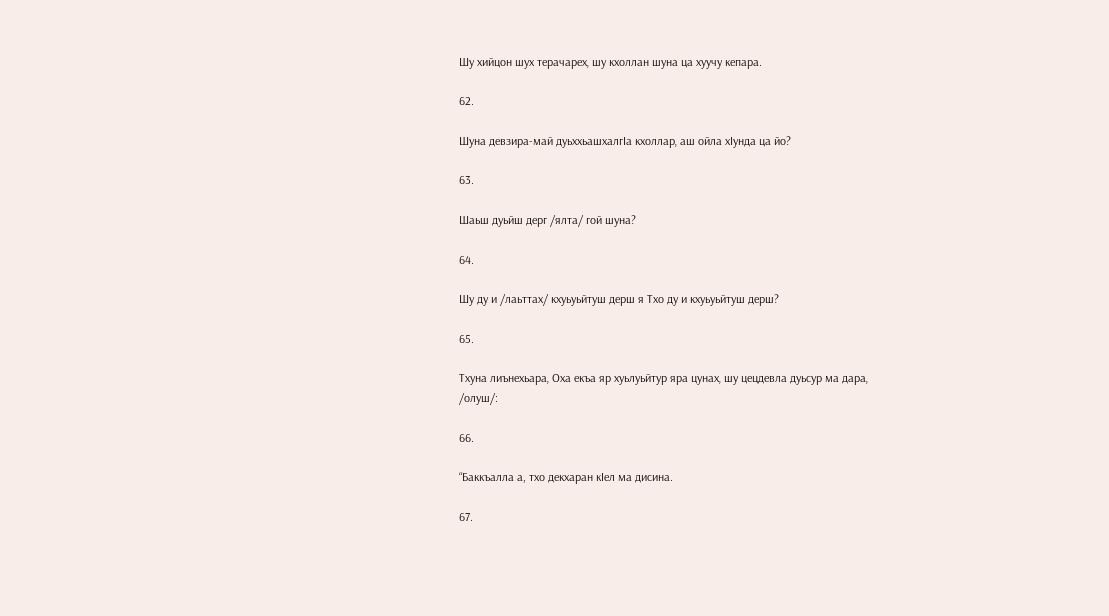Шу хийцон шух терачарех‚ шу кхоллан шуна ца хуучу кепара.

62.

Шуна девзира-май дуьххьашхалгIа кхоллар‚ аш ойла хIунда ца йо?

63.

Шаьш дуьйш дерг /ялта/ гой шуна?

64.

Шу ду и /лаьттах/ кхуьуьйтуш дерш я Тхо ду и кхуьуьйтуш дерш?

65.

Тхуна лиънехьара‚ Оха екъа яр хуьлуьйтур яра цунах‚ шу цецдевла дуьсур ма дара‚
/олуш/:

66.

“Баккъалла а, тхо декхаран кIел ма дисина.

67.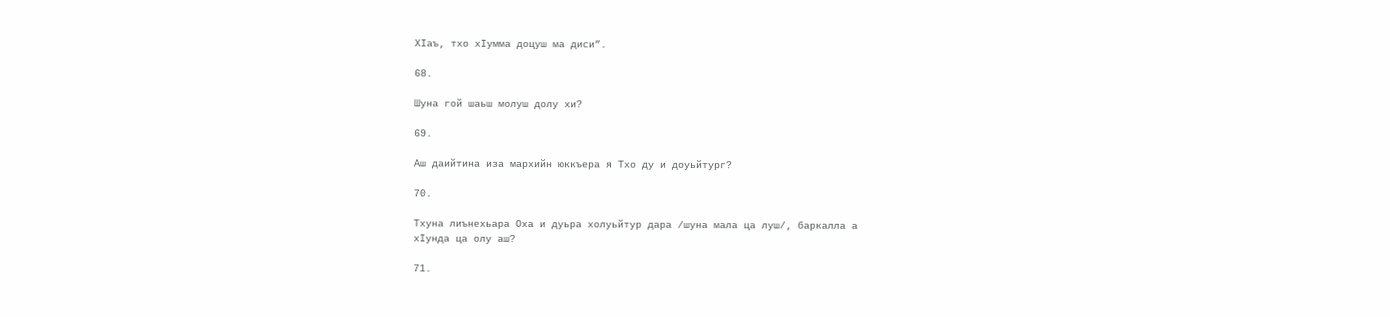ХIаъ‚ тхо хIумма доцуш ма диси”.

68.

Шуна гой шаьш молуш долу хи?

69.

Аш даийтина иза мархийн юккъера я Тхо ду и доуьйтург?

70.

Тхуна лиънехьара Оха и дуьра холуьйтур дара /шуна мала ца луш/‚ баркалла а
хIунда ца олу аш?

71.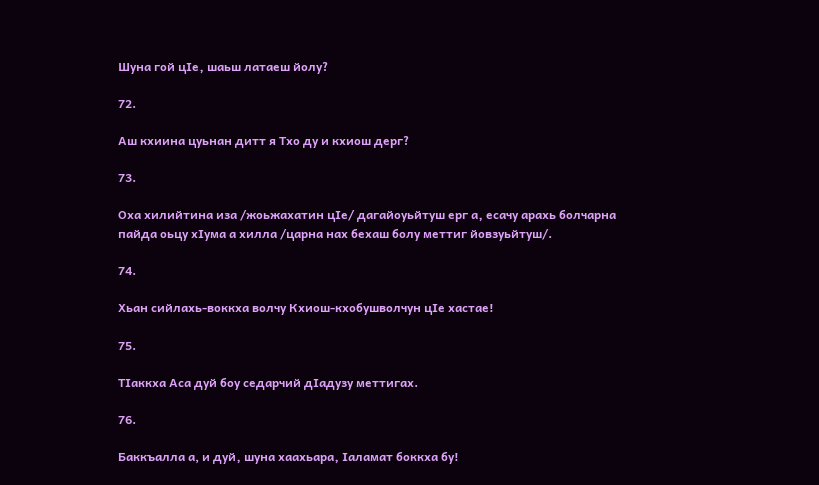Шуна гой цIе‚ шаьш латаеш йолу?

72.

Аш кхиина цуьнан дитт я Тхо ду и кхиош дерг?

73.

Оха хилийтина иза /жоьжахатин цIе/ дагайоуьйтуш ерг а‚ есачу арахь болчарна
пайда оьцу хIума а хилла /царна нах бехаш болу меттиг йовзуьйтуш/.

74.

Хьан сийлахь-воккха волчу Кхиош-кхобушволчун цIе хастае!

75.

ТIаккха Аса дуй боу седарчий дIадузу меттигах.

76.

Баккъалла а, и дуй‚ шуна хаахьара‚ Iаламат боккха бу!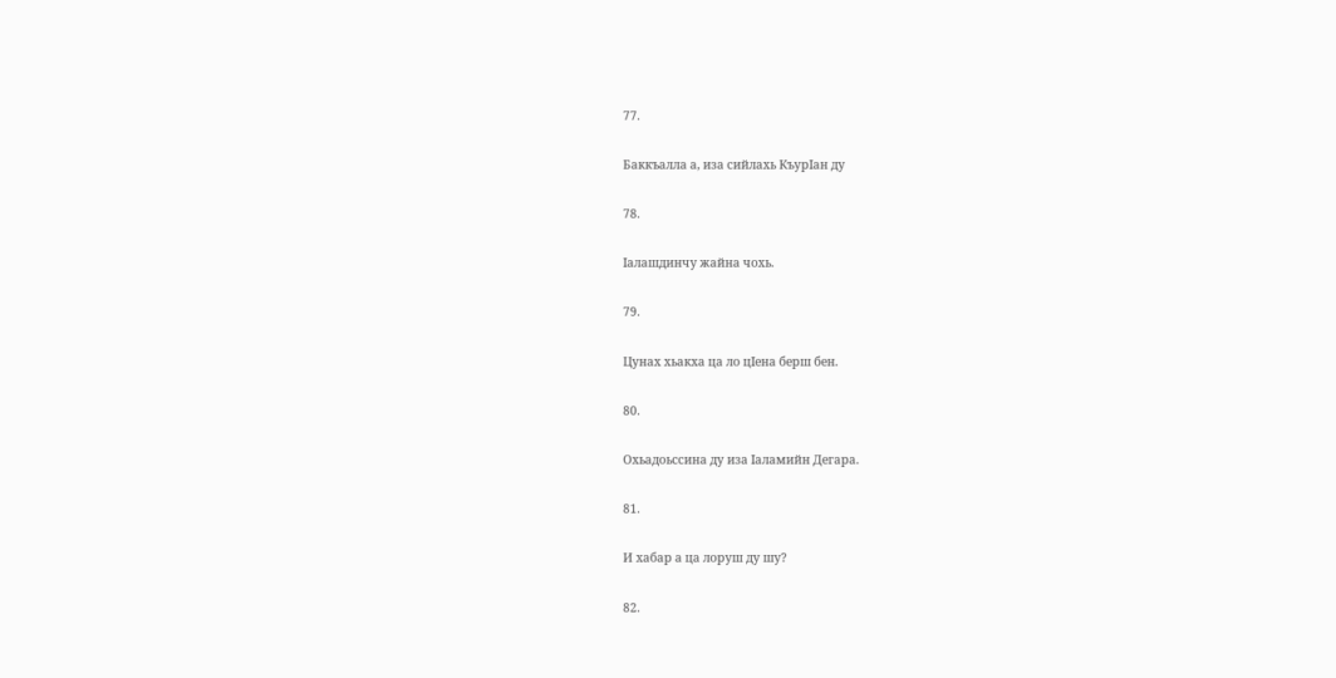77.

Баккъалла а, иза сийлахь КъурIан ду

78.

Iалашдинчу жайна чохь.

79.

Цунах хьакха ца ло цIена берш бен.

80.

Охьадоьссина ду иза Iаламийн Дегара.

81.

И хабар а ца лоруш ду шу?

82.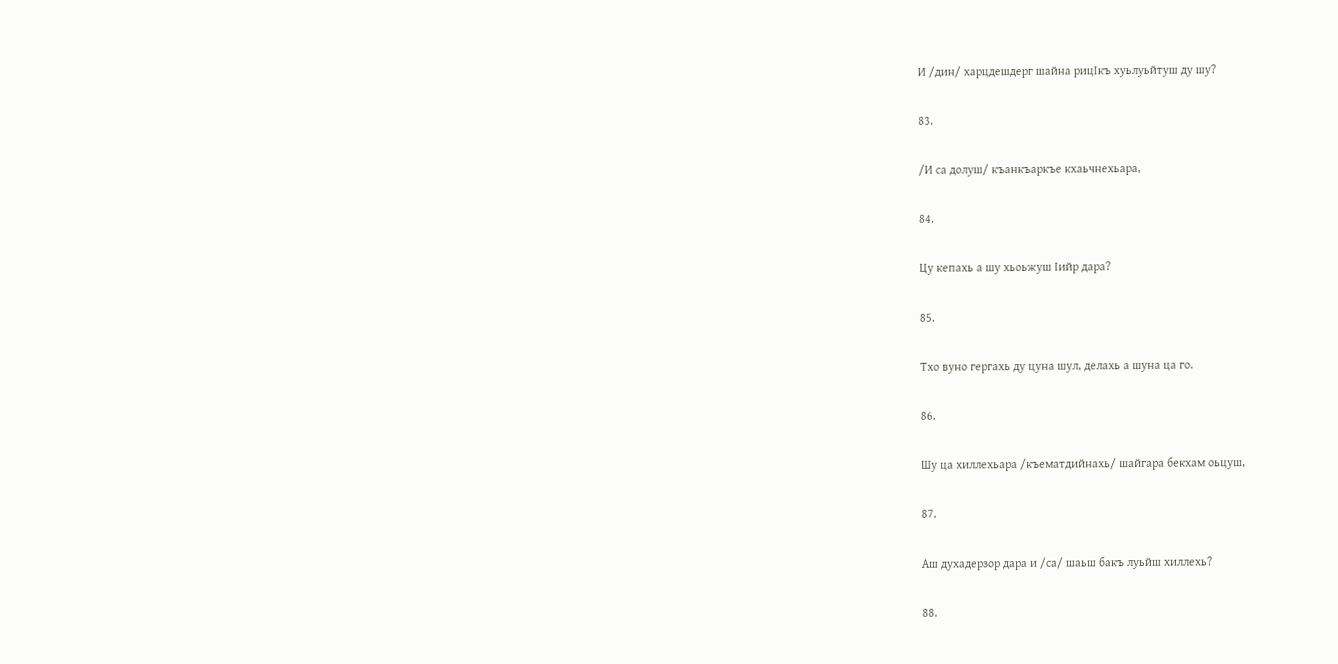И /дин/ харцдешдерг шайна рицIкъ хуьлуьйтуш ду шу?

83.

/И са долуш/ къанкъаркъе кхаьчнехьара‚

84.

Цу кепахь а шу хьоьжуш Iийр дара?

85.

Тхо вуно гергахь ду цуна шул‚ делахь а шуна ца го.

86.

Шу ца хиллехьара /къематдийнахь/ шайгара бекхам оьцуш‚

87.

Аш духадерзор дара и /са/ шаьш бакъ луьйш хиллехь?

88.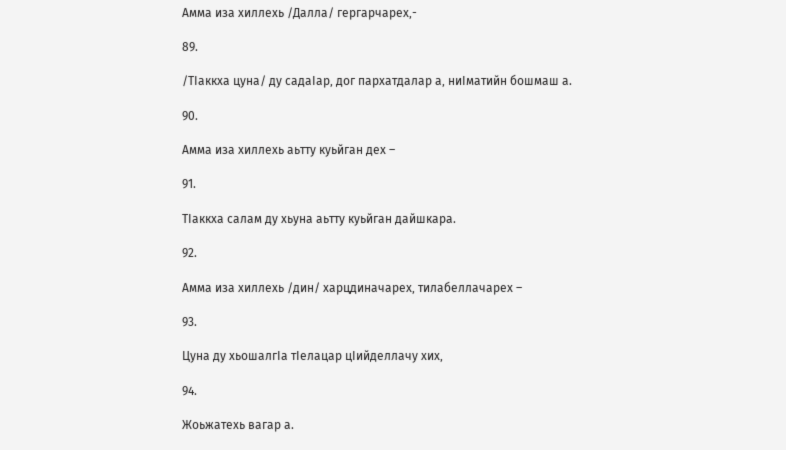Амма иза хиллехь /Далла/ гергарчарех‚-

89.

/ТIаккха цуна/ ду садаIар‚ дог пархатдалар а‚ ниIматийн бошмаш а.

90.

Амма иза хиллехь аьтту куьйган дех –

91.

ТIаккха салам ду хьуна аьтту куьйган дайшкара.

92.

Амма иза хиллехь /дин/ харцдиначарех‚ тилабеллачарех –

93.

Цуна ду хьошалгIа тIелацар цIийделлачу хих‚

94.

Жоьжатехь вагар а.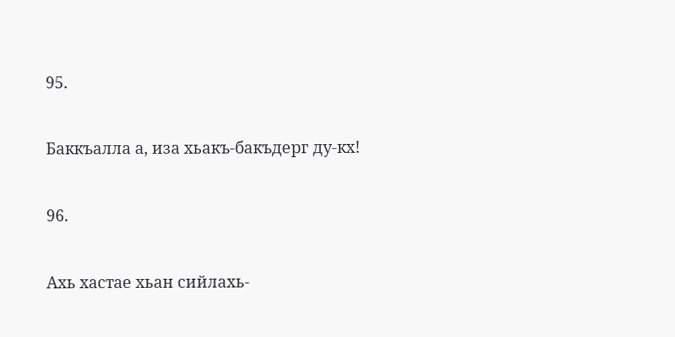95.

Баккъалла а, иза хьакъ-бакъдерг ду-кх!

96.

Ахь хастае хьан сийлахь-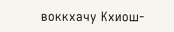воккхачу Кхиош-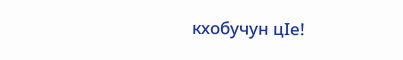кхобучун цIе!